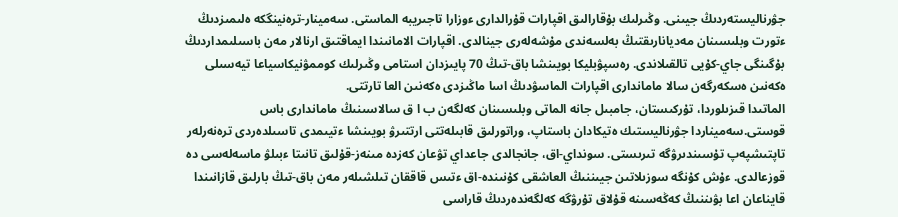جۋرناليستەردىڭ جيىنى. وڭىرلىك بۇقارالىق اقپارات قۇرالدارى ءوزارا تاجىريبە الماستى. سەمينار-ترەنينگكە ەلىمىزدىڭ ءتورت وبلىسىنان مەديانارىقتىڭ بەلسەندى مۇشەلەرى جينالدى. اقپارات الامانىندا ايماقتىق ارنالار مەن باسىلىمداردىڭ بۇگىنگى جاي-كۇيى تالقىلاندى. رەسپۋبليكا بويىنشا باق-تىڭ 70 پايىزدان استامى وڭىرلىك كوممۋنيكاسياعا تيەسىلى ەكەنىن ەسكەرگەن سالا ماماندارى اقپارات الماسۋدىڭ اسا ماڭىزدى ەكەنىن العا تارتتى.
الماتىدا قىزىلوردا، تۇركىستان، جامبىل جانە الماتى وبلىسىنان كەلگەن ب ا ق سالاسىنىڭ ماماندارى باس قوستى.سەميناردا جۋرناليستىك ەتيكادان باستاپ، وراتورلىق قابىلەتتى ارتتىرۋ بويىنشا ءتيىمدى تاسىلدەردى ترەنەرلەر تاپتىشپەپ تۇسىندىرۋگە تىرىستى. سونداي-اق، جانجالدى جاعداي تۋعان كەزدە مىنەز-قۇلىق تانىتا ءبىلۋ ماسەلەسى دە قوزعالدى. ءۇش كۇنگە سوزىلاتىن جيىننىڭ العاشقى كۇنىندە-اق ءتىس قاققان تىلشىلەر مەن باق-تىڭ بارلىق قازانىندا قايناعان اعا بۋىننىڭ كەڭەسىنە قۇلاق تۇرۋگە كەلگەندەردىڭ قاراسى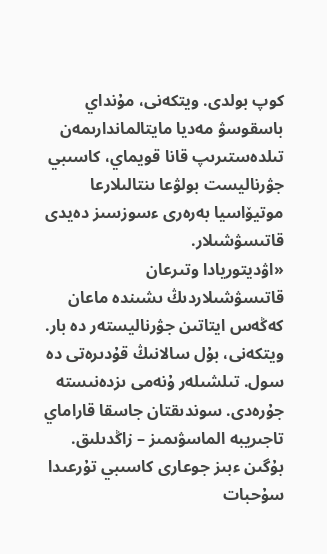كوپ بولدى. ويتكەنى، مۇنداي باسقوسۋ مەديا مايتالماندارىمەن تىلدەستىرىپ قانا قويماي، كاسىبي جۋرناليست بولۋعا ىنتالىلارعا موتيۆاسيا بەرەرى ءسوزسىز دەيدى قاتىسۋشىلار.
«اۋديتوريادا وتىرعان قاتىسۋشىلاردىڭ ىشىندە ماعان كەڭەس ايتاتىن جۋرناليستەر دە بار. ويتكەنى، بۇل سالانىڭ قۇدىرەتى دە سول. تىلشىلەر ۇنەمى ىزدەنىستە جۇرەدى. سوندىقتان جاسقا قاراماي تاجىريبە الماسۋىمىز – زاڭدىلىق. بۇگىن ءبىز جوعارى كاسىبي تۇرعىدا سۇحبات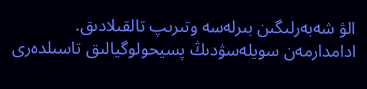الۋ شەبەرلىگىن بىرلەسە وتىرىپ تالقىلادىق. ادامدارمەن سويلەسۋدىڭ پسيحولوگيالىق تاسىلدەرى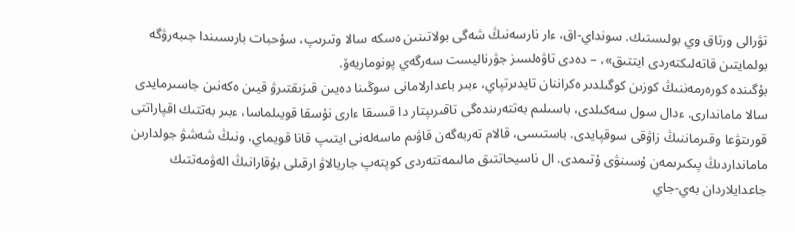تۋرالى ورتاق وي بولىستىك. سونداي-اق، ءار نارسەنىڭ شەگى بولاتىنىن ەسكە سالا وتىرىپ، سۇحبات بارىسىندا جىبەرۋگە بولمايتىن قاتەلىكتەردى ايتتىق»، – دەدى تاۋەلسىز جۋرناليست سەرگەي پونوماريەۆ.
بۇگىندە كورەرمەننىڭ كوزىن كوگىلدىر ەكراننان تايدىرتپاي، ءبىر باعدارلامانى سوڭىنا دەيىن قىزىقتىرۋ قيىن ەكەنىن جاسىرمايدى سالا ماماندارى. ءدال سول سەكىلدى، باسىلىم بەتتەرىندەگى تاقىرىپتار دا قىسقا ءارى نۇسقا قويىلماسا، ءبىر بەتتىك اقپاراتتى قورىتۋعا وقىرماننىڭ زاۋقى سوقپايدى. باستىسى، قالام تەربەگەن قاۋىم ماسەلەنى ايتىپ قانا قويماي، ونىڭ شەشۋ جولدارىن مامانداردىڭ پىكىرىمەن ۇسىنۋى ۇتىمدى. ال ناسيحاتتىق مالىمەتتەردى كوپتەپ جاريالاۋ ارقىلى بۇقارانىڭ الەۋمەتتىك جاعدايلاردان بەي-جاي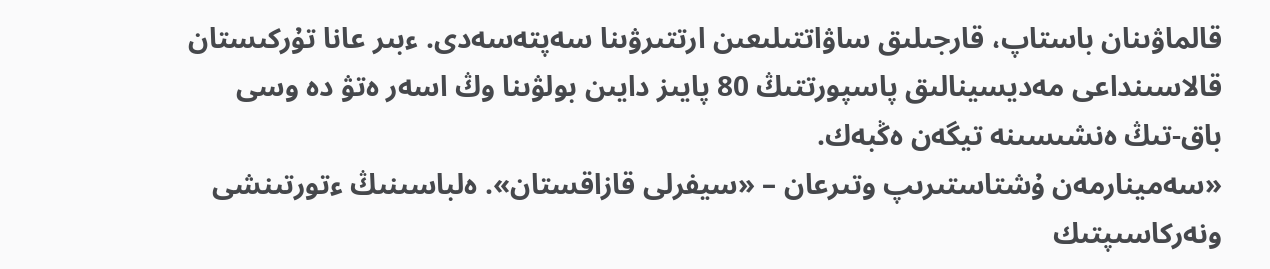قالماۋىنان باستاپ، قارجىلىق ساۋاتتىلىعىن ارتتىرۋىنا سەپتەسەدى. ءبىر عانا تۇركىستان قالاسىنداعى مەديسينالىق پاسپورتتىڭ 80 پايىز دايىن بولۋىنا وڭ اسەر ەتۋ دە وسى باق-تىڭ ەنشىسىنە تيگەن ەڭبەك.
«سەمينارمەن ۇشتاستىرىپ وتىرعان – «سيفرلى قازاقستان». ەلباسىنىڭ ءتورتىنشى ونەركاسىپتىك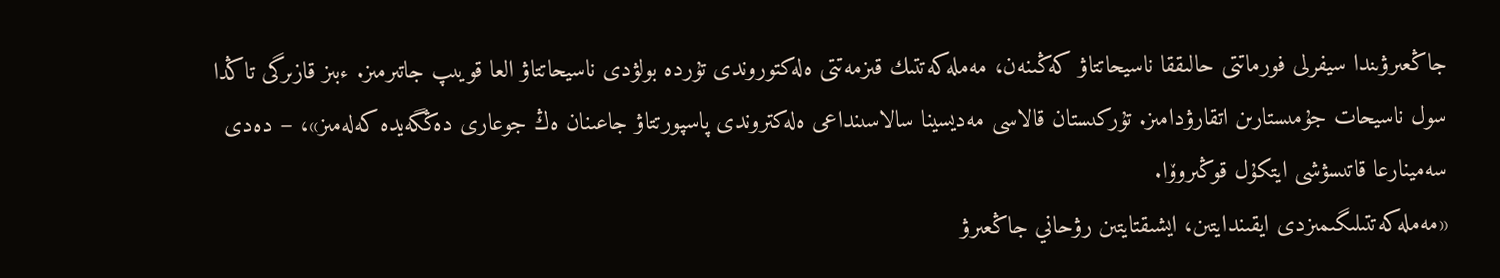جاڭعىرۋىندا سيفرلى فورماتتى حالىققا ناسيحاتتاۋ كەڭىنەن، مەملەكەتتىك قىزمەتتى ەلەكتوروندى تۇردە بولۋدى ناسيحاتتاۋ العا قويىپ جاتىرمىز. ءبىز قازىرگى تاڭدا سول ناسيحات جۇمىستارىن اتقارۋدامىز. تۇركىستان قالاسى مەديسينا سالاسىنداعى ەلەكتروندى پاسپورتتاۋ جاعىنان ەڭ جوعارى دەڭگەيدە كەلەمىز»، – دەدى سەمينارعا قاتىسۋشى ايتكۇل قوڭىروۆا.
«مەملەكەتتىلىگىمىزدى ايقىندايتىن، ايشىقتايتىن رۋحاني جاڭعىرۋ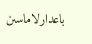باعدارلاماسىن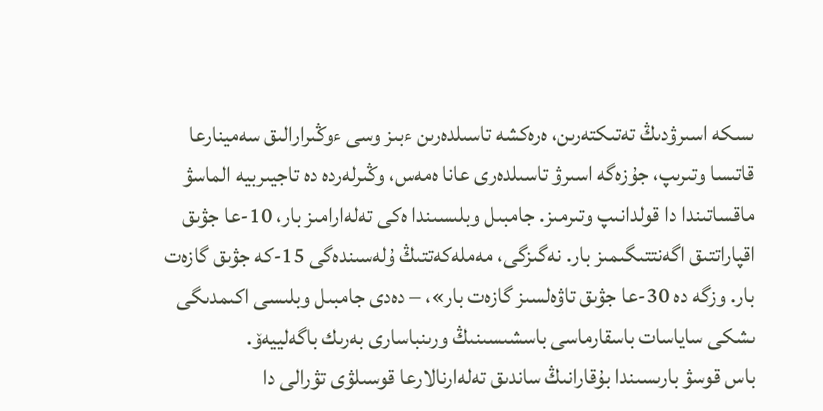ىسكە اسىرۋدىڭ تەتىكتەرىن، ەرەكشە تاسىلدەرىن ءبىز وسى ءوڭىرارالىق سەمينارعا قاتىسا وتىرىپ، جۇزەگە اسىرۋ تاسىلدەرى عانا ەمەس، وڭىرلەردە دە تاجيىربيە الماسۋ ماقساتىندا دا قولدانىپ وتىرمىز. جامبىل وبلىسىندا ەكى تەلەارامىز بار، 10-عا جۋىق اقپاراتتىق اگەنتتىگىمىز بار. نەگىزگى، مەملەكەتتىڭ ۇلەسىندەگى 15-كە جۋىق گازەت بار. وزگە دە 30-عا جۋىق تاۋەلسىز گازەت بار»، – دەدى جامبىل وبلىسى اكىمدىگى ىشكى ساياسات باسقارماسى باسشىسىنىڭ ورىنباسارى بەرىك باگەلييەۆ.
باس قوسۋ بارىسىندا بۇقارانىڭ ساندىق تەلەارنالارعا قوسىلۋى تۋرالى دا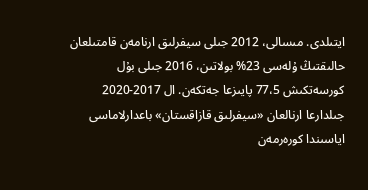ايتىلدى. مىسالى، 2012 جىلى سيفرلىق ارنامەن قامتىلعان حالىقتىڭ ۇلەسى 23% بولاتىن، 2016 جىلى بۇل كورسەتكىش 77،5 پايىزعا جەتكەن. ال 2017-2020 جىلدارعا ارنالعان «سيفرلىق قازاقستان» باعدارلاماسى اياسىندا كورەرمەن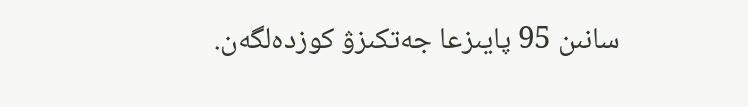سانىن 95 پايىزعا جەتكىزۋ كوزدەلگەن.